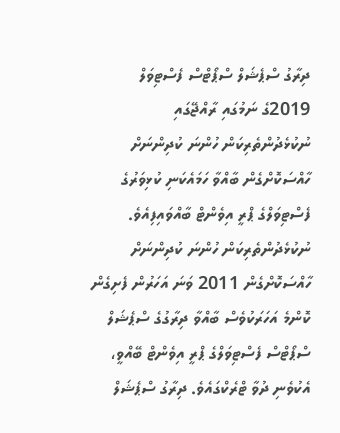ދިރާގު ސްޕެޝަލް ސްޕޯޓްސް ފެސްޓިވަލް 2019ގެ ނަމުގައި ރާއްޖޭގައި ނުކުޅެދުންތެރިކަން ހުންނަ ކުދިންނަށް ހާއްސަކޮށްގެން ބާއްވާ ހަމައެކަނި ކުޅިވަރުގެ ފެސްޓިވަލްގެ ޕްރީ އިވެންޓް ބާއްވައިފިއެވެ.
ނުކުޅެދުންތެރިކަން ހުންނަ ކުދިންނަށް ހާއްސަކޮށްގެން 2011 ވަނަ އަހަރުން ފެށިގެން ކޮންމެ އަހަރަކުވެސް ބާއްވާ ދިރާގުގެ ސްޕެޝަލް ސްޕޯޓްސް ފެސްޓިވަލްގެ ޕްރީ އިވެންޓް ބޭއްވީ، އެކުވެނި ދުވާ ޓްރެކްގައެވެ. ދިރާގު ސްޕެޝަލް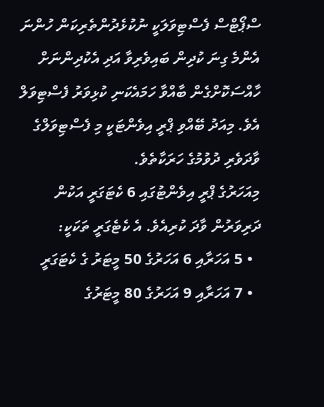ސްޕޯޓްސް ފެސްޓިވަލަކީ ނުކުޅެދުންތެރިކަން ހުންނަ އެންމެ ގިނަ ކުދިން ބައިވެރިވާ އަދި އެކުދިންނަށް ހާއްސަކޮށްގެން ބާއްވާ ހަމައެކަނި ކުޅިވަރު ފެސްޓިވަލް އެވެ. މިއަދު ބޭއްވި ޕްރީ އިވެންޓަކީ މި ފެސްޓިވަލްގެ ވާދަވެރި ދުވުމުގެ ހަރަކާތެވެ.
މިއަހަރުގެ ޕްރީ އިވެންޓުގައި 6 ކެޓަގަރީ އަކުން ދަރިވަރުން ވާދަ ކުރިއެވެ. އެ ކެޓެގަރީ ތަކަކީ:
  • 5 އަހަރާއި 6 އަހަރުގެ 50 މީޓަރު ގެ ކެޓަގަރީ
  • 7 އަހަރާއި 9 އަހަރުގެ 80 މީޓަރުގެ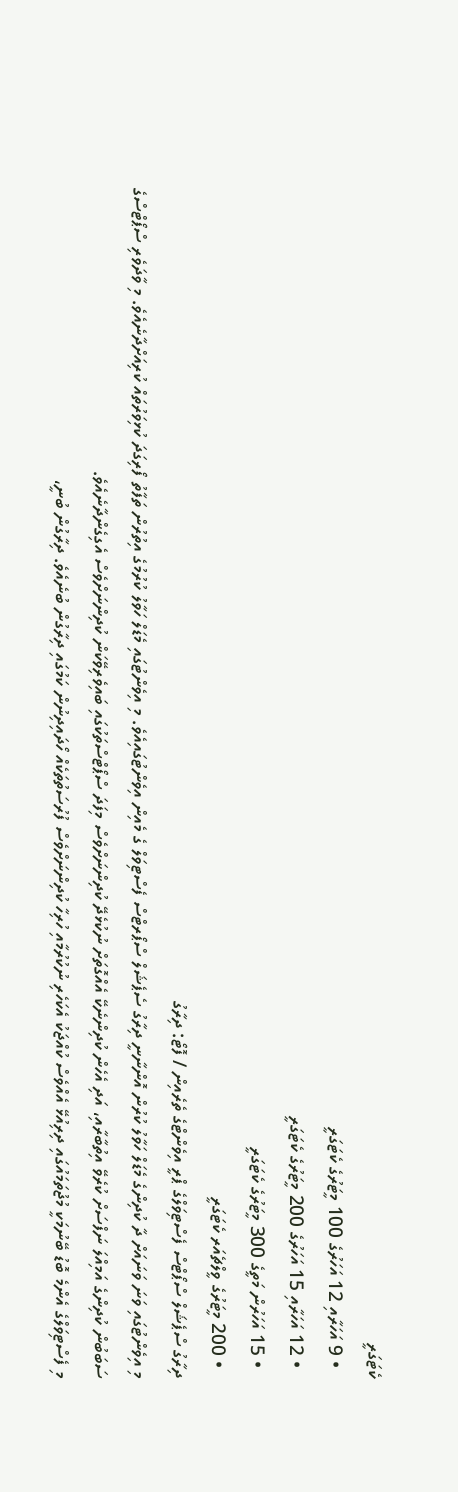ކެޓަގަރީ
  • 9 އަހަރާއި 12 އަހަރުގެ 100 މީޓަރުގެ ކެޓަގަރީ
  • 12 އަހަރާއި 15 އަހަރުގެ 200 މީޓަރުގެ ކެޓަގަރީ
  • 15 އަހަރުން މަތީގެ 300 މީޓަރުގެ ކެޓަގަރީ
  • 200 މީޓަރުގެ ވީލްޗެއަރ ކެޓަގަރީ
ދިރާގު ސްޕެޝަލް ސްޕޯޓްސް ފެސްޓިވަލްގެ ޕްރީ އިވެންޓްގެ ތެރެއިން / ފޮޓޯ: ދިރާގު
މި އިވެންޓުގައި ވަނަ ވަނައަށް ދާ ކުދިންގެ މެޑަލް ހަވާލު ކުރުން އޮންނާނީ ދިރާގު ސެޕެޝަލް ސްޕޯރޓްސް ފެސްޓިވަލް ގެ މެއިން އިވެންޓުގައިއެވެ. މި އިވެންޓުގައި މެޑަލް ހަވާލު ކުރުމުގެ އިތުރުން ތަފާތު ފޯރިގަދަ ކުޅިވަރުތައް ކުރިއަށްދާނެއެވެ. މި ވާދަވެރި ސްޕޯޓްސްގެ ސަބަބުން ކުދިންގެ އަމިއްލަ ނަފްސަށް ކުރެވޭ އިތުބާރާއި، އަދި އެހެން ކުދިންނެކޭ އެއްގޮތަށް ނުކުޅެދޭ ކުދިންނަށްވެސް މިފަދަ ސްޕޯޓްސްތަކުގައި ބައިވެރިވޭކަން ކުދިންނަށްވެސް އެގިގެންދާނެއެވެ.
މި ފެސްޓިވަލްގެ އެންމެ ބޮޑު ބޭނުމަކީ މުޖުތަމައުގައި ދިރިއުޅޭ އެއްވެސް ކުއްޖަކު އެކަހެރި ނުކުރުމާއި ހުރިހާ ކުދިންނަށްވެސް ފުރުސަތުތަކެއް ހޯދައިދިނުން ކަމުގައި ދިރާގުން ބުނެއެވެ. ދިރާގުން ބުނީ،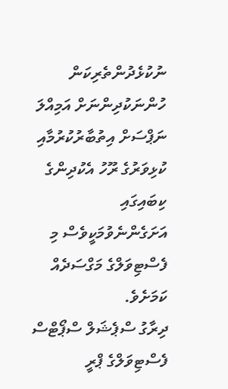ނުކުޅެދުންތެރިކަން ހުންނަކުދިންނަށް އަމިއްލަ ނަޕްސަށް އިތުބާރުކުރުމާއި ކުޅިވަރުގެ ރޫހު އެކުދިންގެ ކިބައިގައި އަށަގެންނެވުމަކީވެސް މި ފެސްޓިވަލްގެ މަގްސަދެއް ކަމަށެވެ.
ދިރާގު ސްޕެޝަލް ސްޕޯޓްސް ފެސްޓިވަލްގެ ޕްރީ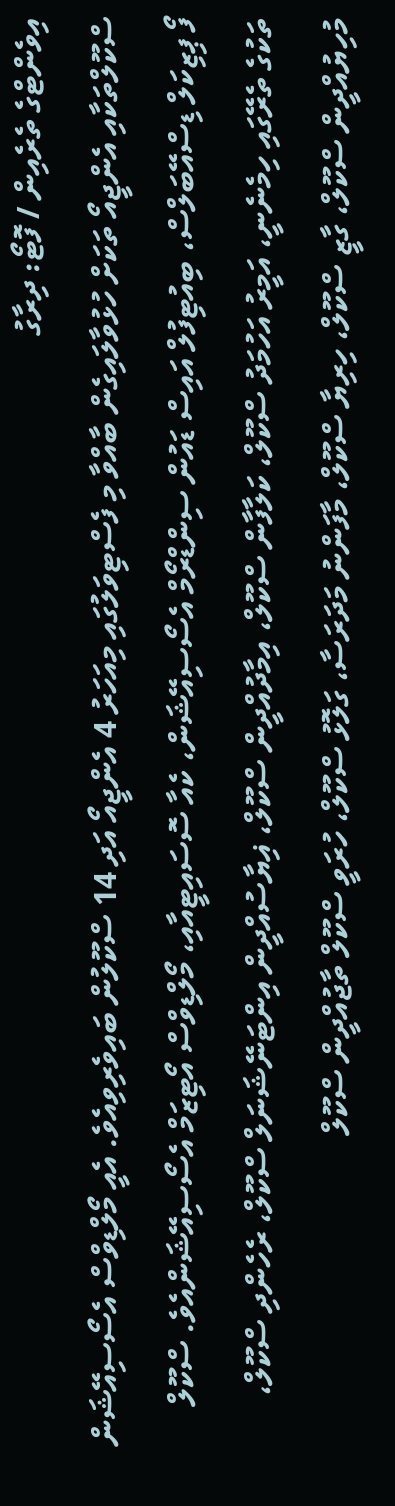އިވެންޓްގެ ތެރެއިން / ފޮޓޯ: ދިރާގު
ސްކޫލްތަކާއި އެންޖީއޯ ތަކަށް ހުޅުވާލައިގެން ބާއްވާ މި ފެސްޓިވަލުގައި މިއަހަރު 4 އެންޖީއޯ އަދި 14 ސްކޫލުން ބައިވެރިވިއެވެ. އެއީ މޯލްޑިވްސް އެސޯސިއޭޝަން ފޯ ޕިޒިކަލް ޑިސްއޭބަލްސް، ބިއުޓިފުލް އައިސް ޑައުން ސިންޑްރޯމް އެސޯސިއޭޝަން، ކެއާ ސޮސައިޓީއާއި، މޯލްޑިވްސް އޯޓިޒަމް އެސޯސިއޭޝަންއެވެ. ސްކޫލް ތަކުގެ ތެރޭގައި ހިމެނެނީ، އަމީރު އަހުމަދު ސްކޫލް، ކަލާފާން ސްކޫލް، އިމާދުއްދީން ސްކޫލް، ޣިޔާސުއްދީން އިންޓަނޭޝަނަލް ސްކޫލް، ރެހެންދި ސްކޫލް، މުހިޔުއްދީން ސްކޫލް، ގާޒީ ސްކޫލް، ހިރިޔާ ސްކޫލް، މާފަންނު މަދަރަސާ، ގަލޮޅު ސްކޫލް، ހުރަވީ ސްކޫލް ތާޖުއްދީން ސްކޫލް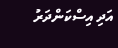އަދި އިސްކަންދަރު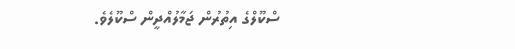ސްކޫލްގެ އިތުރުން ޖަމާލުއްދީން ސްކޫލެވެ.